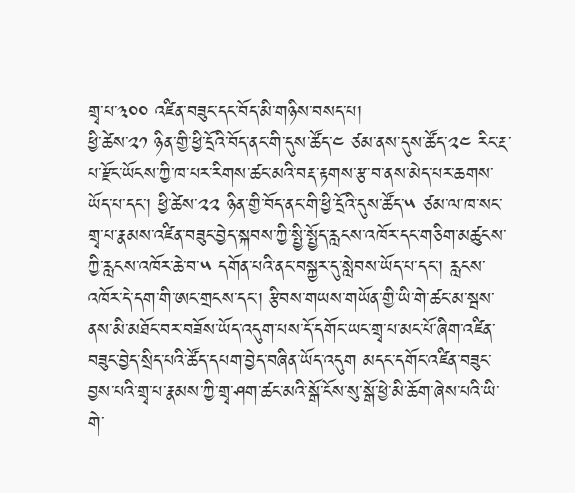གྲྭ་པ་༣༠༠ འཛིན་བཟུང་དང་བོད་མི་གཉིས་བསད་པ།
ཕྱི་ཚེས་༢༡ ཉིན་གྱི་ཕྱི་དྲོའི་བོད་ནང་གི་དུས་ཚོད་༤ ཙམ་ནས་དུས་ཚོད་༢༤ རིང་རྔ་པ་རྫོང་ཡོངས་ཀྱི་ཁ་པར་རིགས་ཚང་མའི་བརྡ་རྟགས་རྩ་བ་ནས་མེད་པར་ཆགས་ཡོད་པ་དང་། ཕྱི་ཚེས་༢༢ ཉིན་གྱི་བོད་ནང་གི་ཕྱི་དྲོའི་དུས་ཚོད་༥ ཙམ་ལ་ཁ་སང་གྲྭ་པ་རྣམས་འཛིན་བཟུང་བྱེད་སྐབས་ཀྱི་སྤྱི་སྤྱོད་རླངས་འཁོར་དང་གཅིག་མཚུངས་ཀྱི་རླངས་འཁོར་ཆེ་བ་༥ དགོན་པའི་ནང་བསྐྱར་དུ་སླེབས་ཡོད་པ་དང་། རླངས་འཁོར་དེ་དག་གི་ཨང་གྲངས་དང་། རྩིབས་གཡས་གཡོན་གྱི་ཡི་གེ་ཚང་མ་སྦས་ནས་མི་མཐོང་བར་བཟོས་ཡོད་འདུག་པས་དོ་དགོང་ཡང་གྲྭ་པ་མང་པོ་ཞིག་འཛིན་བཟུང་བྱེད་སྲིད་པའི་ཚོད་དཔག་བྱེད་བཞིན་ཡོད་འདུག མདང་དགོང་འཛིན་བཟུང་བྱས་པའི་གྲྭ་པ་རྣམས་ཀྱི་གྲྭ་ཤག་ཚང་མའི་སྒོ་ངོས་སུ་སྒོ་ཕྱེ་མི་ཆོག་ཞེས་པའི་ཡི་གེ་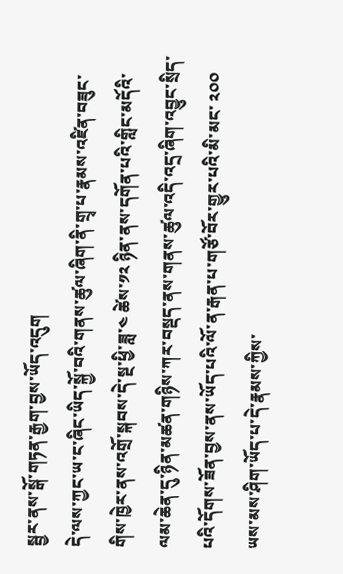སྦྱར་ནས་སྒོ་གཏན་རྒྱག་བྱས་ཡོད་འདུག
དེ་ལས་ཀྱང་ཡ་ང་ཞིང་ཡིད་སྐྱོ་བའི་གནས་ཚུལ་ཞིག་ནི་གྲྭ་པ་རྣམས་འཛིན་བཟུང་གིས་ཁྱེར་ནས་འགྲོ་སྐབས་དེ་སྔ་ཕྱི་ཟླ་༤ ཚེས་༡༢ ཉིན་ནས་དགོན་པའི་གླིང་མདོའི་ལམ་ཆེན་དུ་ཉིན་མཚན་གཉིས་ཀར་བསྡད་ནས་གནས་ཚུལ་འདི་འདྲ་ཞིག་འབྱུང་སྲིད་པའི་དོགས་ཟོན་བྱས་ནས་ཡོད་པའི་ལོ་ན་རྒན་པ་གཙོ་བོར་གྱུར་པའི་མི་མང་ ༢༠༠ ཡས་མས་ཤིག་ཡོད་པ་དེ་རྣམས་ཀྱིས་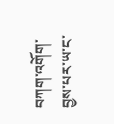བཀག་འགོག་བྱས་པར་ཡ་ང་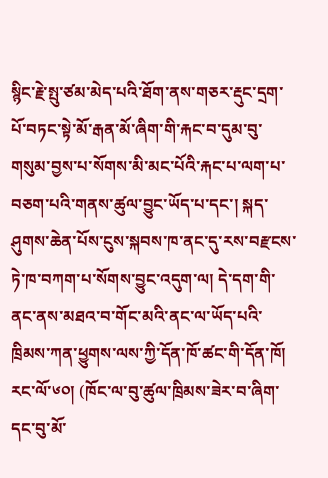སྙིང་རྗེ་སྤུ་ཙམ་མེད་པའི་ཐོག་ནས་གཅར་རྡུང་དྲག་པོ་བཏང་སྟེ་མོ་རྒན་མོ་ཞིག་གི་རྐང་བ་དུམ་བུ་གསུམ་བྱས་པ་སོགས་མི་མང་པོའི་རྐང་པ་ལག་པ་བཅག་པའི་གནས་ཚུལ་བྱུང་ཡོད་པ་དང་། སྐད་ཤུགས་ཆེན་པོས་ངུས་སྐབས་ཁ་ནང་དུ་རས་བརྫངས་ཏེ་ཁ་བཀག་པ་སོགས་བྱུང་འདུག་ལ། དེ་དག་གི་ནང་ནས་མཐའ་བ་གོང་མའི་ནང་ལ་ཡོད་པའི་ཁྲིམས་ཀན་ཕྱུགས་ལས་ཀྱི་དོན་ཁོ་ཚང་གི་དོན་ཁོ། རང་ལོ་༦༠། (ཁོང་ལ་བུ་ཚུལ་ཁྲིམས་ཟེར་བ་ཞིག་དང་བུ་མོ་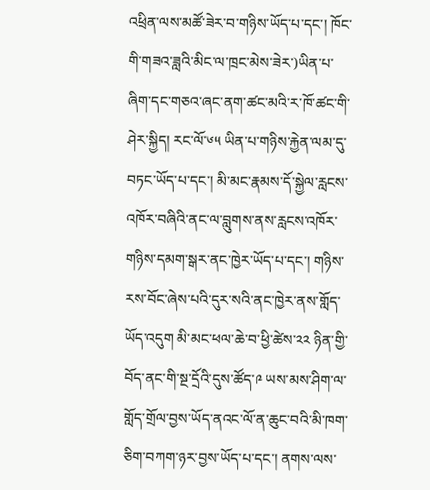འཕྲིན་ལས་མཚོ་ཟེར་བ་གཉིས་ཡོད་པ་དང་། ཁོང་གི་གཟའ་ཟླའི་མིང་ལ་ཁྲང་མེས་ཟེར་)ཡིན་པ་ཞིག་དང་གཅའ་ཞང་ནག་ཚང་མའི་ར་ཁོ་ཚང་གི་ཤེར་སྐྱིད། རང་ལོ་༦༥ ཡིན་པ་གཉིས་རྐྱེན་ལམ་དུ་བཏང་ཡོད་པ་དང་། མི་མང་རྣམས་དོ་སྐྱེལ་རླངས་འཁོར་བཞིའི་ནང་ལ་བླུགས་ནས་རླངས་འཁོར་གཉིས་དམག་སྒར་ནང་ཁྱེར་ཡོད་པ་དང་། གཉིས་རས་བོང་ཞེས་པའི་དུར་སའི་ནང་ཁྱེར་ནས་གློད་ཡོད་འདུག མི་མང་ཕལ་ཆེ་བ་ཕྱི་ཚེས་༢༢ ཉིན་གྱི་བོད་ནང་གི་སྔ་དྲོའི་དུས་ཚོད་༩ ཡས་མས་ཤིག་ལ་གློད་གྲོལ་བྱས་ཡོད་ནའང་ལོ་ན་ཆུང་བའི་མི་ཁག་ཅིག་བཀག་ཉར་བྱས་ཡོད་པ་དང་། ནགས་ལས་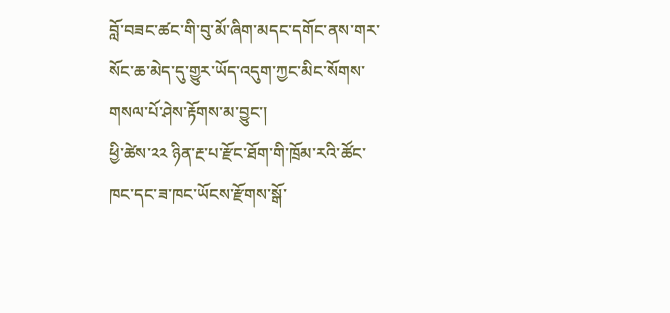བློ་བཟང་ཚང་གི་བུ་མོ་ཞིག་མདང་དགོང་ནས་གར་སོང་ཆ་མེད་དུ་གྱུར་ཡོད་འདུག་ཀྱང་མིང་སོགས་གསལ་པོ་ཤེས་རྟོགས་མ་བྱུང་།
ཕྱི་ཚེས་༢༢ ཉིན་རྔ་པ་རྫོང་ཐོག་གི་ཁྲོམ་རའི་ཚོང་ཁང་དང་ཟ་ཁང་ཡོངས་རྫོགས་སྒོ་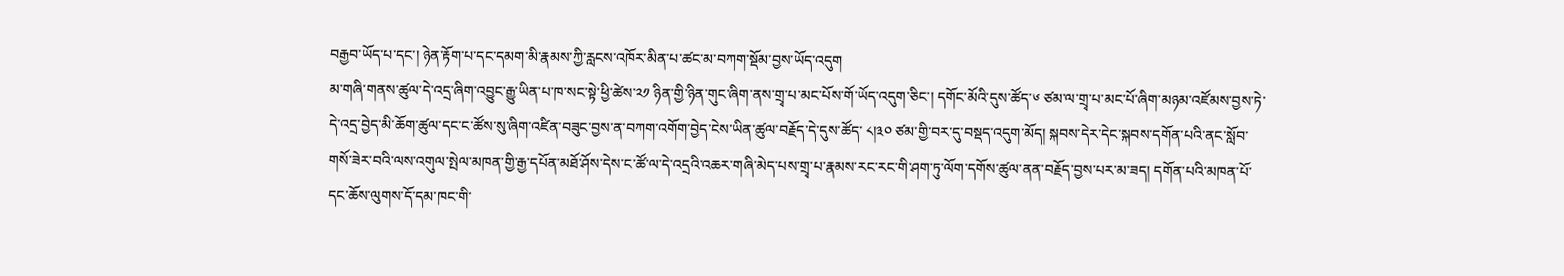བརྒྱབ་ཡོད་པ་དང་། ཉེན་རྟོག་པ་དང་དམག་མི་རྣམས་ཀྱི་རླངས་འཁོར་མིན་པ་ཚང་མ་བཀག་སྡོམ་བྱས་ཡོད་འདུག
མ་གཞི་གནས་ཚུལ་དེ་འདྲ་ཞིག་འབྱུང་རྒྱུ་ཡིན་པ་ཁ་སང་སྟེ་ཕྱི་ཚེས་༢༡ ཉིན་གྱི་ཉིན་གུང་ཞིག་ནས་གྲྭ་པ་མང་པོས་གོ་ཡོད་འདུག་ཅིང་། དགོང་མོའི་དུས་ཚོད་༦ ཙམ་ལ་གྲྭ་པ་མང་པོ་ཞིག་མཉམ་འཛོམས་བྱས་ཏེ་དེ་འདྲ་བྱེད་མི་ཆོག་ཚུལ་དང་ང་ཚོས་སུ་ཞིག་འཛིན་བཟུང་བྱས་ན་བཀག་འགོག་བྱེད་ངེས་ཡིན་ཚུལ་བརྗོད་དེ་དུས་ཚོད་ ༨།༣༠ ཙམ་གྱི་བར་དུ་བསྡད་འདུག་མོད། སྐབས་དེར་དེང་སྐབས་དགོན་པའི་ནང་སློབ་གསོ་ཟེར་བའི་ལས་འགུལ་སྤེལ་མཁན་གྱི་རྒྱ་དཔོན་མཐོ་ཤོས་དེས་ང་ཚོ་ལ་དེ་འདྲའི་འཆར་གཞི་མེད་པས་གྲྭ་པ་རྣམས་རང་རང་གི་ཤག་ཏུ་ལོག་དགོས་ཚུལ་ནན་བརྗོད་བྱས་པར་མ་ཟད། དགོན་པའི་མཁན་པོ་དང་ཆོས་ལུགས་དོ་དམ་ཁང་གི་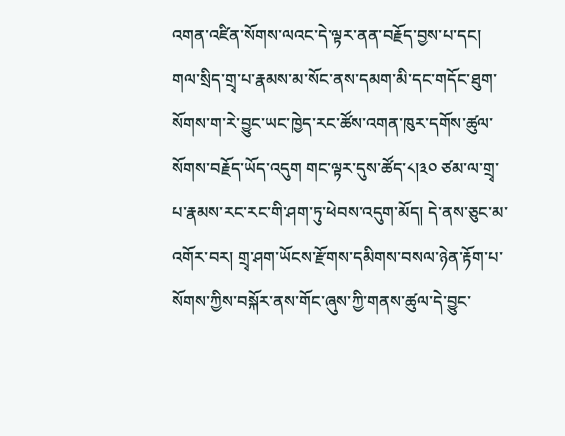འགན་འཛིན་སོགས་ལའང་དེ་ལྟར་ནན་བརྗོད་བྱས་པ་དང། གལ་སྲིད་གྲྭ་པ་རྣམས་མ་སོང་ནས་དམག་མི་དང་གདོང་ཐུག་སོགས་ག་རེ་བྱུང་ཡང་ཁྱེད་རང་ཚོས་འགན་ཁུར་དགོས་ཚུལ་སོགས་བརྗོད་ཡོད་འདུག གང་ལྟར་དུས་ཚོད་༨།༣༠ ཙམ་ལ་གྲྭ་པ་རྣམས་རང་རང་གི་ཤག་ཏུ་ཕེབས་འདུག་མོད། དེ་ནས་ཅུང་མ་འགོར་བར། གྲྭ་ཤག་ཡོངས་རྫོགས་དམིགས་བསལ་ཉེན་རྟོག་པ་སོགས་ཀྱིས་བསྐོར་ནས་གོང་ཞུས་ཀྱི་གནས་ཚུལ་དེ་བྱུང་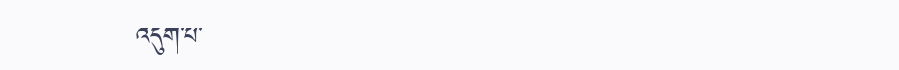འདུག་པ་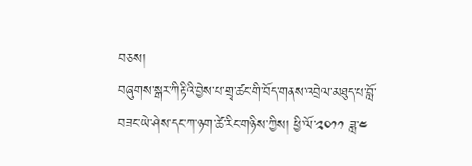བཅས།
བཞུགས་སྒར་ཀིརྟིའི་བྱེས་པ་གྲྭ་ཚང་གི་བོད་གནས་འབྲེལ་མཐུད་པ་བློ་བཟང་ཡེ་ཤེས་དང་ཀ་ཉག་ཚེ་རིང་གཉིས་ཀྱིས། ཕྱི་ལོ་༢༠༡༡ ཟླ་༤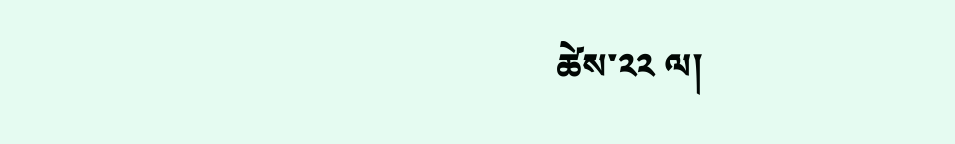ཚེས་༢༢ ལ།